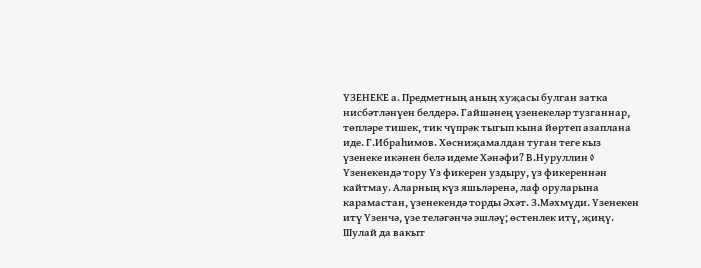ҮЗЕНЕКЕ а. Предметның аның хуҗасы булган затка нисбәтләнүен белдерә. Гайшәнең үзенекеләр тузганнар, төпләре тишек, тик чүпрәк тыгып кына йөртеп азаплана иде. Г.Ибраһимов. Хөсниҗамалдан туган теге кыз үзенеке икәнен белә идеме Хәнәфи? В.Нуруллин ◊ Үзенекендә тору Үз фикерен уздыру, үз фикереннән кайтмау. Аларның күз яшьләренә, лаф оруларына карамастан, үзенекендә торды Әхәт. З.Мәхмүди. Үзенекен итү Үзенчә, үзе теләгәнчә эшләү; өстенлек итү, җиңү. Шулай да вакыт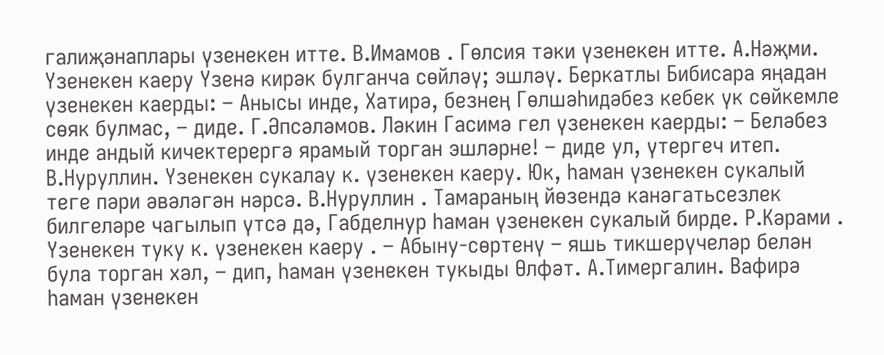галиҗәнаплары үзенекен итте. В.Имамов . Гөлсия тәки үзенекен итте. А.Нәҗми. Үзенекен каеру Үзенә кирәк булганча сөйләү; эшләү. Беркатлы Бибисара яңадан үзенекен каерды: – Анысы инде, Хатирә, безнең Гөлшәһидәбез кебек үк сөйкемле сөяк булмас, – диде. Г.Әпсәләмов. Ләкин Гасимә гел үзенекен каерды: – Беләбез инде андый кичектерергә ярамый торган эшләрне! – диде ул, үтергеч итеп. В.Нуруллин. Үзенекен сукалау к. үзенекен каеру. Юк, һаман үзенекен сукалый теге пәри әвәләгән нәрсә. В.Нуруллин . Тамараның йөзендә канәгатьсезлек билгеләре чагылып үтсә дә, Габделнур һаман үзенекен сукалый бирде. Р.Кәрами . Үзенекен туку к. үзенекен каеру . – Абыну-сөртенү – яшь тикшерүчеләр белән була торган хәл, – дип, һаман үзенекен тукыды Өлфәт. А.Тимергалин. Вафирә һаман үзенекен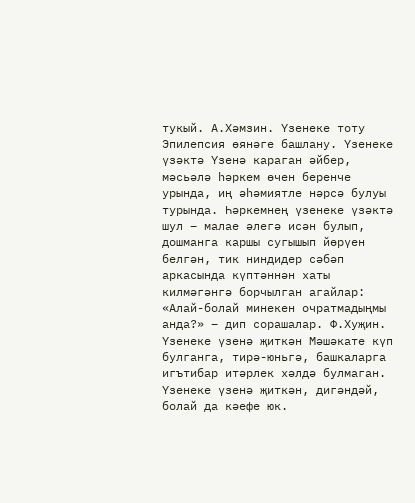тукый. А.Хәмзин. Үзенеке тоту Эпилепсия өянәге башлану. Үзенеке үзәктә Үзенә караган әйбер, мәсьәлә һәркем өчен беренче урында, иң әһәмиятле нәрсә булуы турында. Һәркемнең үзенеке үзәктә шул – малае әлегә исән булып, дошманга каршы сугышып йөрүен белгән, тик ниндидер сәбәп аркасында күптәннән хаты килмәгәнгә борчылган агайлар: «Алай-болай минекен очратмадыңмы анда?» – дип сорашалар. Ф.Хуҗин. Үзенеке үзенә җиткән Мәшәкате күп булганга, тирә-юньгә, башкаларга игътибар итәрлек хәлдә булмаган. Үзенеке үзенә җиткән, дигәндәй, болай да кәефе юк.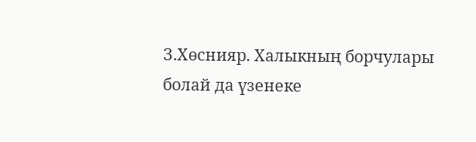З.Хөснияр. Халыкның борчулары болай да үзенеке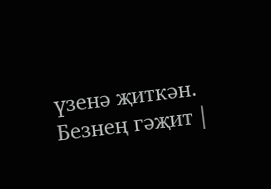үзенә җиткән. Безнең гәҗит |